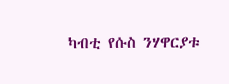ካብቲ የሱስ ንሃዋርያቱ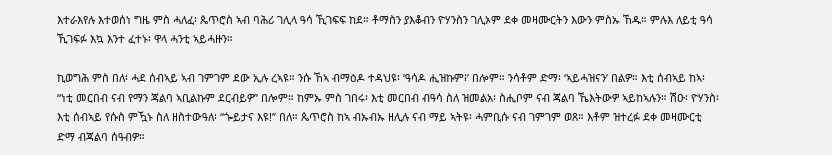እተራእየሉ እተወሰነ ግዜ ምስ ሓለፈ፡ ጴጥሮስ ኣብ ባሕሪ ገሊላ ዓሳ ኺገፍፍ ከደ። ቶማስን ያእቆብን ዮሃንስን ገሊኦም ደቀ መዛሙርትን እውን ምስኡ ኸዱ። ምሉእ ለይቲ ዓሳ ኺገፍፉ እኳ እንተ ፈተኑ፡ ዋላ ሓንቲ ኣይሓዙን።

ኪወግሕ ምስ በለ፡ ሓደ ሰብኣይ ኣብ ገምገም ደው ኢሉ ረኣዩ። ንሱ ኸኣ ብማዕዶ ተዳህዩ፡ ‘ዓሳዶ ሒዝኩም፧’ በሎም። ንሳቶም ድማ፡ ‘ኣይሓዝናን’ በልዎ። እቲ ሰብኣይ ከኣ፡ “ነቲ መርበብ ናብ የማን ጃልባ ኣቢልኩም ደርብይዎ” በሎም። ከምኡ ምስ ገበሩ፡ እቲ መርበብ ብዓሳ ስለ ዝመልአ፡ ስሒቦም ናብ ጃልባ ኼእትውዎ ኣይከኣሉን። ሽዑ፡ ዮሃንስ፡ እቲ ሰብኣይ የሱስ ምዃኑ ስለ ዘስተውዓለ፡ “ጐይታና እዩ!” በለ። ጴጥሮስ ከኣ ብኡብኡ ዘሊሉ ናብ ማይ ኣትዩ፡ ሓምቢሱ ናብ ገምገም ወጸ። እቶም ዝተረፉ ደቀ መዛሙርቲ ድማ ብጃልባ ሰዓብዎ።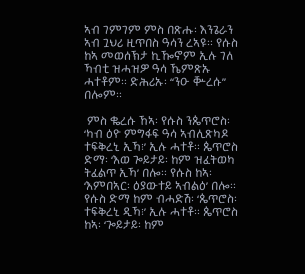ኣብ ገምገም ምስ በጽሑ፡ እንጌራን ኣብ ጓህሪ ዚጥበስ ዓሳን ረኣዩ። የሱስ ከኣ መወሰኽታ ኪዀኖም ኢሉ ገለ ኻብቲ ዝሓዝዎ ዓሳ ኼምጽኡ ሓተቶም። ድሕሪኡ፡ “ንዑ ቝረሱ” በሎም።

 ምስ ቈረሱ ኸኣ፡ የሱስ ንጴጥሮስ፡ ‘ካብ ዕዮ ምግፋፍ ዓሳ ኣብሊጽካዶ ተፍቅረኒ ኢኻ፧’ ኢሉ ሓተቶ። ጴጥሮስ ድማ፡ ‘እወ ጐይታይ፡ ከም ዝፈትወካ ትፈልጥ ኢኻ’ በሎ። የሱስ ከኣ፡ ‘እምበኣር፡ ዕያውተይ ኣብልዕ’ በሎ። የሱስ ድማ ከም ብሓድሽ፡ ‘ጴጥሮስ፡ ተፍቅረኒ ዲኻ፧’ ኢሉ ሓተቶ። ጴጥሮስ ከኣ፡ ‘ጐይታይ፡ ከም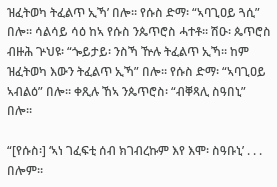ዝፈትወካ ትፈልጥ ኢኻ’ በሎ። የሱስ ድማ፡ “ኣባጊዐይ ጓሲ” በሎ። ሳልሳይ ሳዕ ከኣ የሱስ ንጴጥሮስ ሓተቶ። ሽዑ፡ ጴጥሮስ ብዙሕ ጕህዩ፡ “ጐይታይ፡ ንስኻ ዅሉ ትፈልጥ ኢኻ። ከም ዝፈትወካ እውን ትፈልጥ ኢኻ” በሎ። የሱስ ድማ፡ “ኣባጊዐይ ኣብልዕ” በሎ። ቀጺሉ ኸኣ ንጴጥሮስ፡ “ብቐጻሊ ስዓበኒ” በሎ።

“[የሱስ፡] ‘ኣነ ገፈፍቲ ሰብ ክገብረኩም እየ እሞ፡ ስዓቡኒ’ . . . በሎም።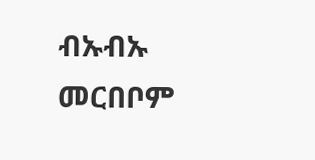ብኡብኡ መርበቦም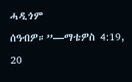ሓዲጎም ሰዓብዎ።”—ማቴዎስ 4:19, 20